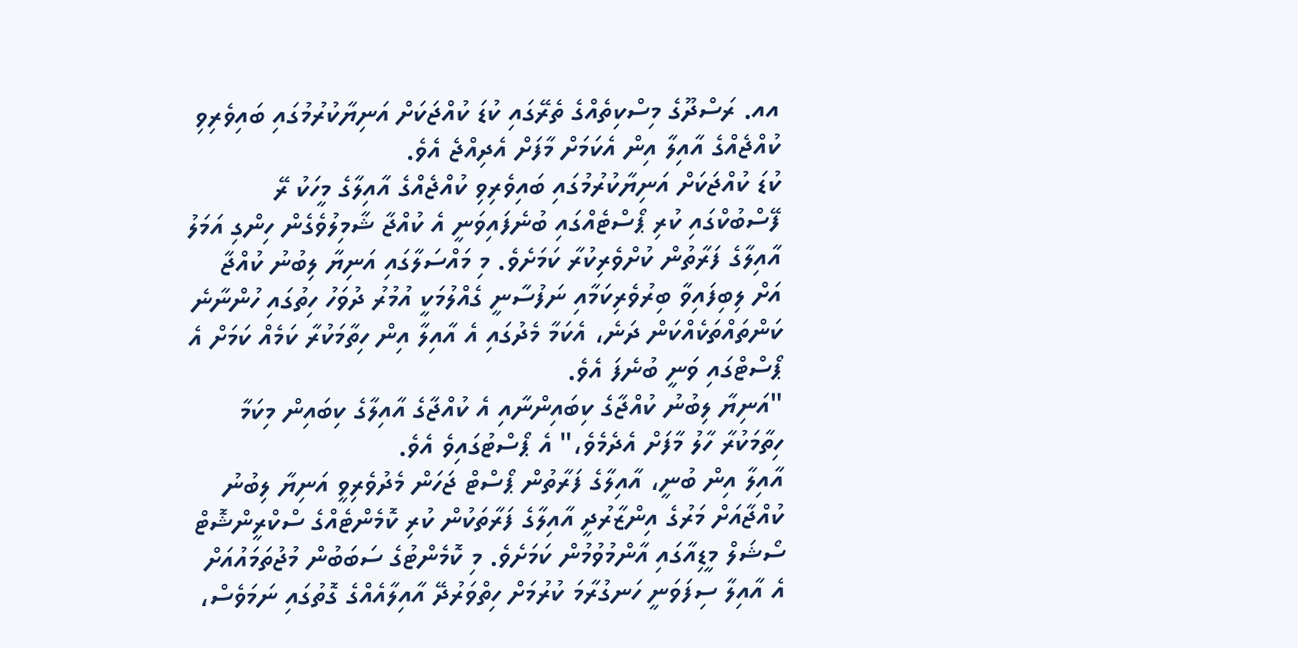އއ. ރަސްދޫގެ މިސްކިތެއްގެ ތެރޭގައި ކުޑަ ކުއްޖަކަށް އަނިޔާކުރުމުގައި ބައިވެރިވި ކުއްޖެއްގެ އާއިލާ އިން އެކަމަށް މާފަށް އެދިއްޖެ އެވެ.
ކުޑަ ކުއްޖަކަށް އަނިޔާކުރުމުގައި ބައިވެރިވި ކުއްޖެއްގެ އާއިލާގެ މީހަކު ރޭ ފޭސްބުކްގައި ކުރި ޕޯސްޓެއްގައި ބުނެފައިވަނީ އެ ކުއްޖާ ޝާމިލުވެގެން ހިންގި އަމަލު އާއިލާގެ ފަރާތުން ކުށްވެރިކުރާ ކަމަށެވެ. މި މައްސަލާގައި އަނިޔާ ލިބުނު ކުއްޖާ އަށް ލިބިފައިވާ ބިރުވެރިކަމާއި ނަފުސާނީ ގެއްލުމަކީ އުމުރު ދުވަހު ހިތުގައި ހުންނާނެ ކަންތައްތަކެއްކަން ދަނެ، އެކަމާ މެދުގައި އެ އާއިލާ އިން ހިތާމަކުރާ ކަމެއް ކަމަށް އެ ޕޯސްޓްގައި ވަނީ ބުނެފަ އެވެ.
"އަނިޔާ ލިބުނު ކުއްޖާގެ ކިބައިންނާއި އެ ކުއްޖާގެ އާއިލާގެ ކިބައިން މިކަމާ ހިތާމަކުރާ ހާލު މާފަށް އެދެމެވެ،" އެ ޕޯސްޓުގައިވެ އެވެ.
އާއިލާ އިން ބުނީ، އާއިލާގެ ފަރާތުން ޕޯސްޓް ޖަހަން މެދުވެރިވީ އަނިޔާ ލިބުނު ކުއްޖާއަށް މަރުގެ އިންޒާރުދީ އާއިލާގެ ފަރާތަކުން ކުރި ކޮމެންޓެއްގެ ސްކްރީންޝޮޓް ސޯޝަލް މީޑިއާގައި އާންމުވުމުން ކަމަށެވެ. މި ކޮމެންޓުގެ ސަބަބުން މުޖުތަމައުއަށް އެ އާއިލާ ސިފަވަނީ ހަނގުރާމަ ކުރުމަށް ހިތްވަރުދޭ އާއިލާއެއްގެ ގޮތުގައި ނަމަވެސް،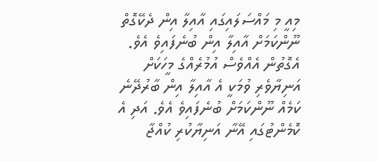މިއީ މި މައްސަލައިގައި އާއިލާ އިން ދެކޭގޮތް ނޫންކަމަށް އާއިލާ އިން ބުނެފައިވެ އެވެ.
އެގޮތުން އެއްވެސް އުމުރެއްގެ މީހަކަށް އަނިޔާވެރި ވުމަކީ އެ އާއިލާ އިން ބާރުދޭނެ ކަމެއް ނޫންކަމަށް ބުނެފައިވެ އެވެ. އަދި އެ ކޮމެންޓުގައި އޭނާ އަނިޔާކުރި ކުއްޖާ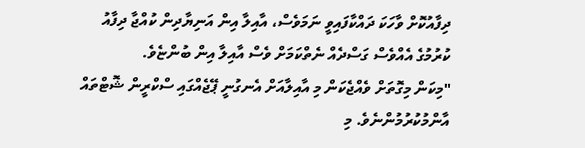ދިފާއުކޮށް ވާހަކަ ދައްކާފައިވީ ނަމަވެސް، އާއިލާ އިން އަނިޔާދިން ކުއްޖާ ދިފާއު ކުރުމުގެ އެއްވެސް ގަސްދެއް ނެތްކަމަށް ވެސް އާއިލާ އިން ބުންޏެވެ.
"މިކަން މިގޮތަށް ވެއްޖެކަން މި އާއިލާއަށް އެނގުނީ ޕޭޖެއްގައި ސްކްރީން ޝޮޓްތައް އާންމުކުރުމުންނެވެ. މި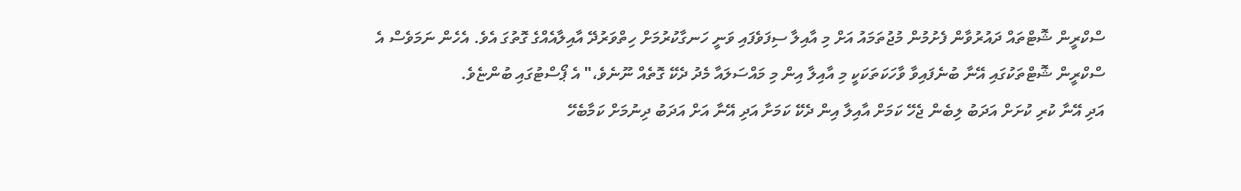ސްކްރީން ޝޮޓްތައް ދައުރުވާން ފެށުމުން މުޖުތަމައު އަށް މި އާއިލާ ސިފަވެފައި ވަނީ ހަނގާކުރުމަށް ހިތްވަރުދޭ އާއިލާއެއްގެ ގޮތުގަ އެވެ. އެހެން ނަމަވެސް އެ ސްކްރީން ޝޮޓްތަކުގައި އޭނާ ބުނެފައިވާ ވާހަކަތަކަކީ މި އާއިލާ އިން މި މައްސަލައާ މެދު ދެކޭ ގޮތެއް ނޫނެވެ،" އެ ޕޯސްޓުގައި ބުންޏެވެ.
އަދި އޭނާ ކުރި ކުށަށް އަދަބު ލިބެން ޖެހޭ ކަމަށް އާއިލާ އިން ދެކޭ ކަމަށާ އަދި އޭނާ އަށް އަދަބު ދިނުމަށް ކަމާބެހޭ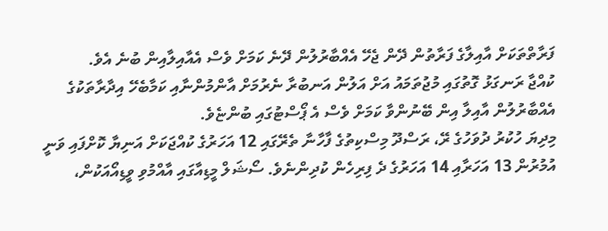ފަރާތްތަކަށް އާއިލާގެ ފަރާތުން ދޭން ޖެހޭ އެއްބާރުލުން ދޭނެ ކަމަށް ވެސް އެއާއިލާއިން ބުނެ އެވެ.
ކުއްޖާ ރަނގަޅު ގޮތުގައި މުޖުތަމައު އަށް އަލުން އަނބުރާ ނެރުމަށް އާންމުންނާއި ކަމާބެހޭ އިދާރާތަކުގެ އެއްބާރުލުން އާއިލާ އިން ބޭނުންވާ ކަމަށް ވެސް އެ ޕޯސްޓުގައި ބުންޏެވެ.
މިދިޔަ ހުކުރު ދުވަހުގެ ރޭ، ރަސްދޫ މިސްކިތުގެ ފާހާނާ ތެރޭގައި 12 އަހަރުގެ ކުއްޖަކަށް އަނިޔާ ކޮށްފައި ވަނީ އުމުރުން 13 އަހަރާއި 14 އަހަރުގެ ދެ ފިރިހެން ކުދިންނެވެ. ސޯޝަލް މީޑިއާގައި އާއްމުވި ވީޑިއޯއަކުން،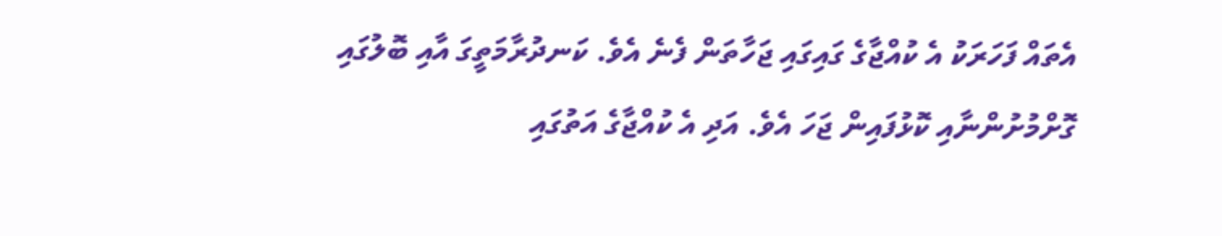އެތައް ފަހަރަކު އެ ކުއްޖާގެ ގައިގައި ޖަހާތަން ފެނެ އެވެ. ކަނދުރާމަތީގަ އާއި ބޮލުގައި ގޮށްމުށުންނާއި ކޮޅުފައިން ޖަހަ އެވެ. އަދި އެ ކުއްޖާގެ އަތުގައި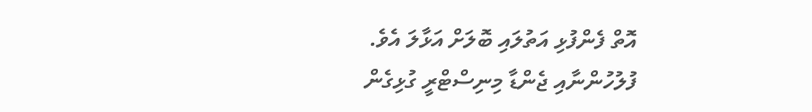އޮތް ފެންފުޅި އަތުލައި ބޮލަށް އަޅާލަ އެވެ.
ފުލުހުންނާއި ޖެންޑާ މިނިސްޓްރީ ގުޅިގެން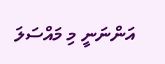އަންނަނީ މި މައްސަލަ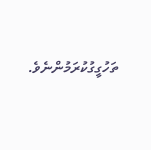ތަހުގީގުކުރަމުންނެވެ.